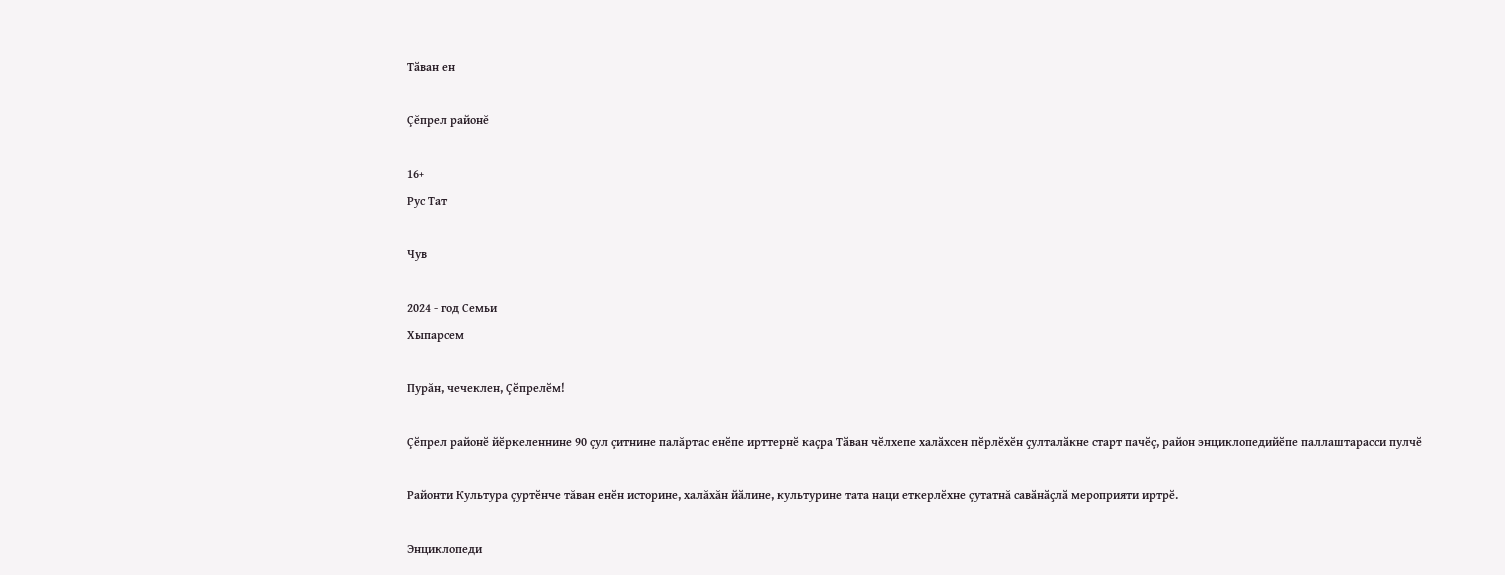Тӑван ен

Çĕпрел районĕ

16+
Рус Тат

Чув

2024 - год Семьи
Хыпарсем

Пурăн, чечеклен, Çӗпрелӗм!

Çӗпрел районӗ йӗркеленнине 90 çул çитнине палăртас енӗпе ирттернӗ каçра Тӑван чӗлхепе халӑхсен пӗрлӗхӗн ҫулталӑкне старт пачӗç, район энциклопедийӗпе паллаштарасси пулчӗ

Районти Культура çуртӗнче тăван енӗн историне, халăхăн йӑлине, культурине тата наци еткерлӗхне çутатнă савӑнӑҫлӑ мероприяти иртрӗ.

Энциклопеди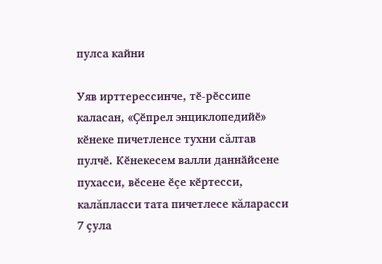пулса кайни

Уяв ирттерессинче, тӗ-рӗссипе каласан, «Ҫӗпрел энциклопедийӗ» кӗнеке пичетленсе тухни сăлтав пулчӗ. Кӗнекесем валли даннӑйсене пухасси, вӗсене ӗçе кӗртесси, калăпласси тата пичетлесе кăларасси 7 ҫула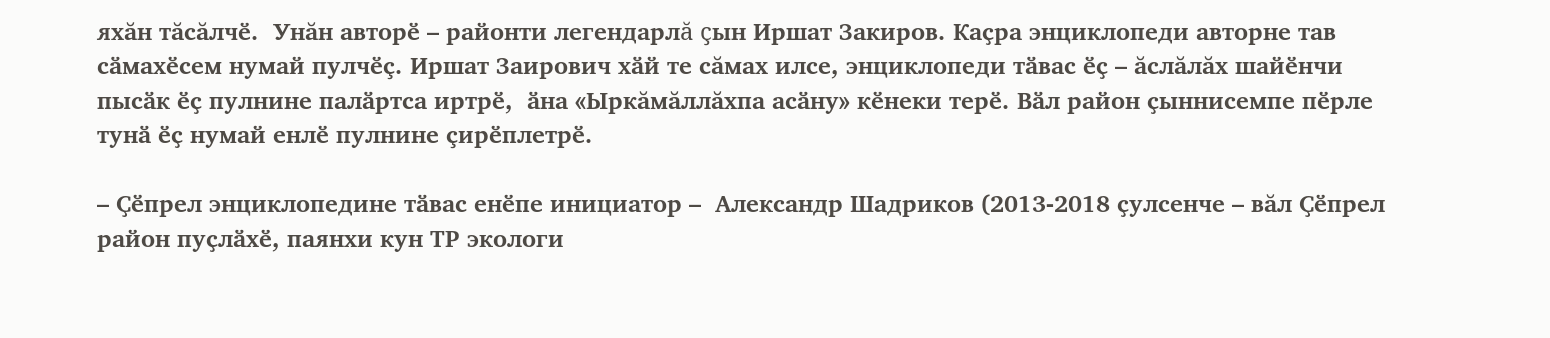яхăн тăсăлчӗ.  Унăн авторӗ – районти легендарлă çын Иршат Закиров. Каҫра энциклопеди авторне тав сӑмахӗсем нумай пулчӗç. Иршат Заирович хӑй те сăмах илсе, энциклопеди тӑвас ӗҫ – ăслăлăх шайӗнчи пысӑк ӗҫ пулнине палӑртса иртрӗ,  ӑна «Ыркăмăллăхпа асӑну» кӗнеки терӗ. Вӑл район ҫыннисемпе пӗрле тунӑ ӗҫ нумай енлӗ пулнине çирӗплетрӗ.

– Ҫӗпрел энциклопедине тӑвас енӗпе инициатор –  Александр Шадриков (2013-2018 ҫулсенче – вăл Ҫӗпрел район пуҫлӑхӗ, паянхи кун ТР экологи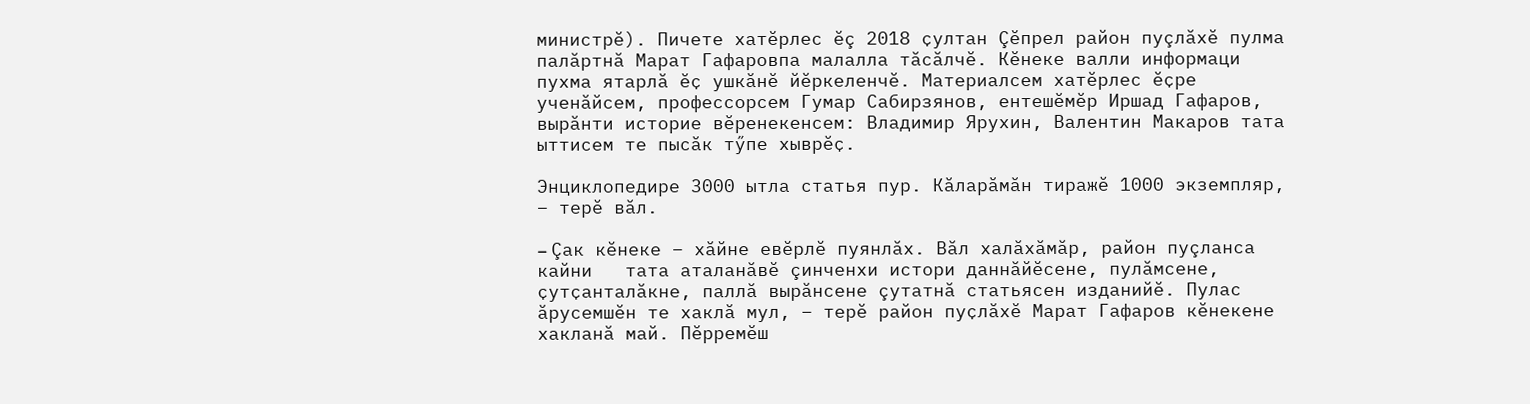министрӗ). Пичете хатӗрлес ӗç 2018 ҫултан Çӗпрел район пуçлăхӗ пулма палăртнă Марат Гафаровпа малалла тăсăлчӗ. Кӗнеке валли информаци пухма ятарлӑ ӗҫ ушкӑнӗ йӗркеленчӗ. Материалсем хатӗрлес ӗҫре ученӑйсем, профессорсем Гумар Сабирзянов, ентешӗмӗр Иршад Гафаров, вырӑнти историе вӗренекенсем: Владимир Ярухин, Валентин Макаров тата ыттисем те пысӑк тӳпе хыврӗҫ.

Энциклопедире 3000 ытла статья пур. Кӑларӑмăн тиражӗ 1000 экземпляр, – терӗ вăл.

– Çак кӗнеке – хӑйне евӗрлӗ пуянлăх. Вăл халăхăмăр, район пуçланса кайни   тата аталанăвӗ çинченхи истори даннăйӗсене, пулăмсене, ҫутҫанталӑкне, паллă вырӑнсене çутатнă статьясен изданийӗ. Пулас ӑрусемшӗн те хаклӑ мул, – терӗ район пуҫлӑхӗ Марат Гафаров кӗнекене хакланӑ май. Пӗрремӗш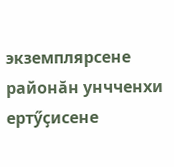экземплярсене районăн унчченхи ертӳҫисене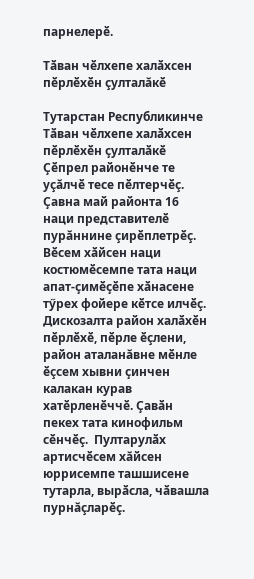парнелерӗ.

Тӑван чӗлхепе халӑхсен пӗрлӗхӗн çулталăкӗ

Тутарстан Республикинче Тӑван чӗлхепе халӑхсен пӗрлӗхӗн ҫулталӑкӗ Ҫӗпрел районӗнче те уçăлчӗ тесе пӗлтерчӗç. Ҫавна май районта 16 наци представителӗ пурăннине çирӗплетрӗç. Вӗсем хӑйсен наци костюмӗсемпе тата наци апат-ҫимӗҫӗпе хӑнасене тӳрех фойере кӗтсе илчӗç. Дискозалта район халӑхӗн пӗрлӗхӗ, пӗрле ӗçлени, район аталанăвне мӗнле ӗçсем хывни ҫинчен калакан курав хатӗрленӗччӗ. Ҫавӑн пекех тата кинофильм сӗнчӗç.  Пултарулӑх артисчӗсем хăйсен юррисемпе ташшисене тутарла, вырӑсла, чӑвашла пурнăçларӗç.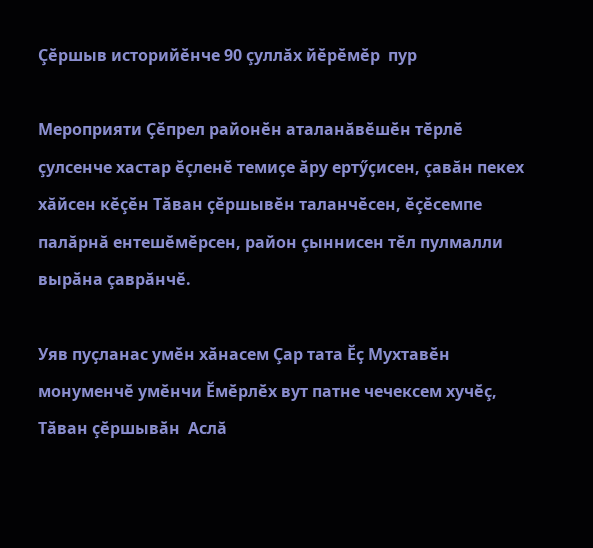Çӗршыв историйӗнче 90 çуллăх йӗрӗмӗр  пур

Мероприяти Ҫӗпрел районӗн аталанăвӗшӗн тӗрлӗ çулсенче хастар ӗçленӗ темиҫе ӑру ертӳҫисен, çавăн пекех хăйсен кӗçӗн Тӑван ҫӗршывӗн таланчӗсен, ӗçӗсемпе палăрнă ентешӗмӗрсен, район çыннисен тӗл пулмалли вырӑна çаврăнчӗ.

Уяв пуҫланас умӗн хӑнасем Çар тата Ӗҫ Мухтавӗн монуменчӗ умӗнчи Ӗмӗрлӗх вут патне чечексем хучӗç, Тӑван çӗршывӑн  Аслă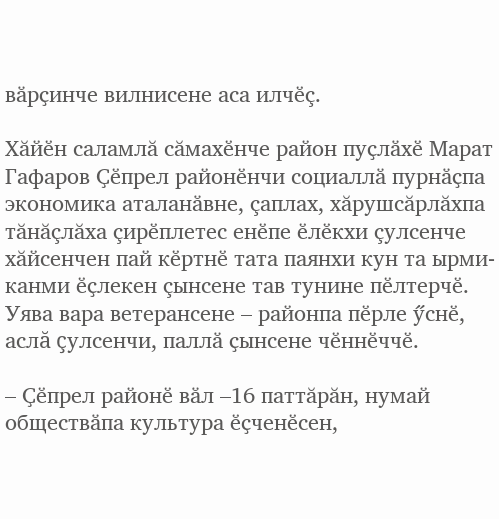вӑрҫинче вилнисене аса илчӗç.

Хăйӗн саламлă сăмахӗнче район пуҫлӑхӗ Марат Гафаров Ҫӗпрел районӗнчи социаллӑ пурнӑҫпа экономика аталанӑвне, çаплах, хăрушсăрлăхпа тăнăçлăха çирӗплетес енӗпе ӗлӗкхи çулсенче хăйсенчен пай кӗртнӗ тата паянхи кун та ырми-канми ӗҫлекен çынсене тав тунине пӗлтерчӗ. Уява вара ветерансене – районпа пӗрле ӳснӗ,  аслă çулсенчи, паллӑ ҫынсене чӗннӗччӗ.

– Ҫӗпрел районӗ вӑл –16 паттăрăн, нумай обществӑпа культура ӗҫченӗсен,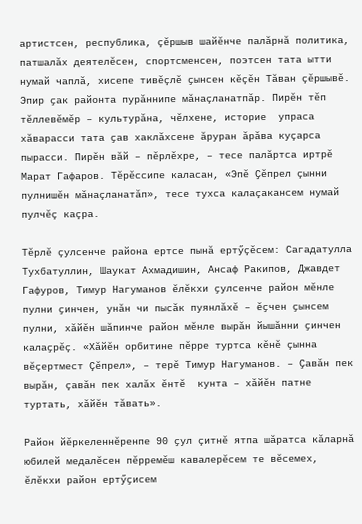артистсен, республика, çӗршыв шайӗнче палăрнă политика, патшалӑх деятелӗсен, спортсменсен, поэтсен тата ытти нумай чаплӑ, хисепе тивӗçлӗ ҫынсен кӗçӗн Тӑван çӗршывӗ. Эпир ҫак районта пурӑннипе мăнаçланатпӑр. Пирӗн тӗп тӗллевӗмӗр – культурӑна, чӗлхене, историе  упраса хӑварасси тата ҫав хаклăхсене ӑруран ӑрӑва куçарса пырасси. Пирӗн вӑй – пӗрлӗхре, – тесе палӑртса иртрӗ Марат Гафаров. Тӗрӗссипе каласан, «Эпӗ Ҫӗпрел çынни пулнишӗн мăнаçланатăп», тесе тухса калаçакансем нумай пулчӗç каçра.

Тӗрлӗ çулсенче района ертсе пынă ертӳçӗсем: Сагадатулла Тухбатуллин, Шаукат Ахмадишин, Ансаф Ракипов, Джавдет Гафуров, Тимур Нагуманов ӗлӗкхи ҫулсенче район мӗнле пулни ҫинчен, унӑн чи пысӑк пуянлӑхӗ – ӗҫчен ҫынсем пулни, хӑйӗн шӑпинче район мӗнле вырӑн йышӑнни ҫинчен калаҫрӗç. «Хӑйӗн орбитине пӗрре туртса кӗнӗ çынна вӗçертмест Çӗпрел», – терӗ Тимур Нагуманов. – Ҫавӑн пек вырăн, çавăн пек халӑх ӗнтӗ  кунта – хӑйӗн патне туртать, хӑйӗн тӑвать».

Район йӗркеленнӗренпе 90 ҫул çитнӗ ятпа шăратса кăларнă юбилей медалӗсен пӗрремӗш кавалерӗсем те вӗсемех, ӗлӗкхи район ертӳҫисем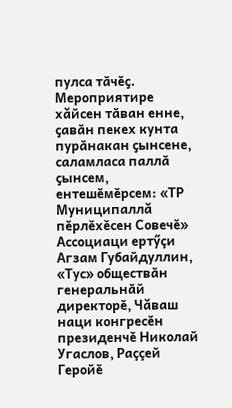пулса тӑчӗҫ. Мероприятире хăйсен тӑван енне, ҫавӑн пекех кунта пурӑнакан ҫынсене, саламласа паллӑ ҫынсем, ентешӗмӗрсем: «ТР Муниципаллă пӗрлӗхӗсен Совечӗ» Ассоциаци ертӳçи  Агзам Губайдуллин, «Тус» обществӑн генеральнӑй директорӗ, Чăваш наци конгресӗн президенчӗ Николай Угаслов, Раççей Геройӗ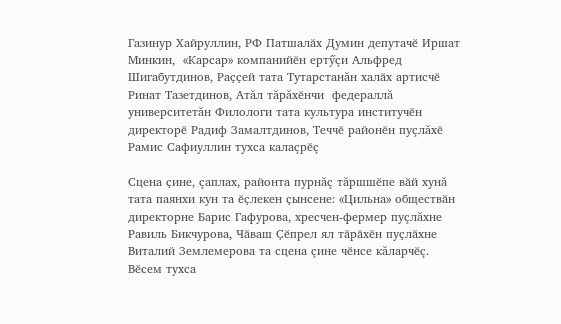Газинур Хайруллин, РФ Патшалӑх Думин депутачӗ Иршат Минкин,  «Карсар» компанийӗн ертӳçи Альфред Шигабутдинов, Раҫҫей тата Тутарстанăн халӑх артисчӗ Ринат Тазетдинов, Атăл тăрăхӗнчи  федераллă университетăн Филологи тата культура институчӗн директорӗ Радиф Замалтдинов, Теччӗ районӗн пуçлăхӗ Рамис Сафиуллин тухса калаçрӗç

Сцена ҫине, çаплах, районта пурнăç тăршшӗпе вӑй хунă тата паянхи кун та ӗҫлекен ҫынсене: «Цильна» обществӑн директорне Барис Гафурова, хресчен-фермер пуçлăхне Равиль Бикчурова, Чӑваш Ҫӗпрел ял тӑрӑхӗн пуҫлӑхне Виталий Землемерова та сцена çине чӗнсе кăларчӗç. Вӗсем тухса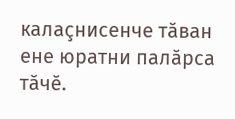калаçнисенче тӑван ене юратни палӑрса тӑчӗ.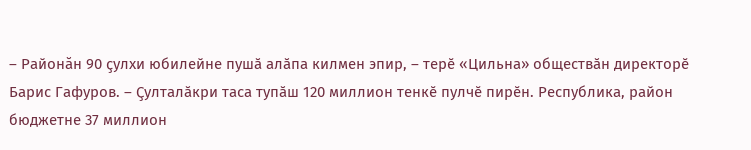– Районăн 90 ҫулхи юбилейне пушӑ алӑпа килмен эпир, – терӗ «Цильна» обществӑн директорӗ Барис Гафуров. – Ҫулталӑкри таса тупӑш 120 миллион тенкӗ пулчӗ пирӗн. Республика, район бюджетне 37 миллион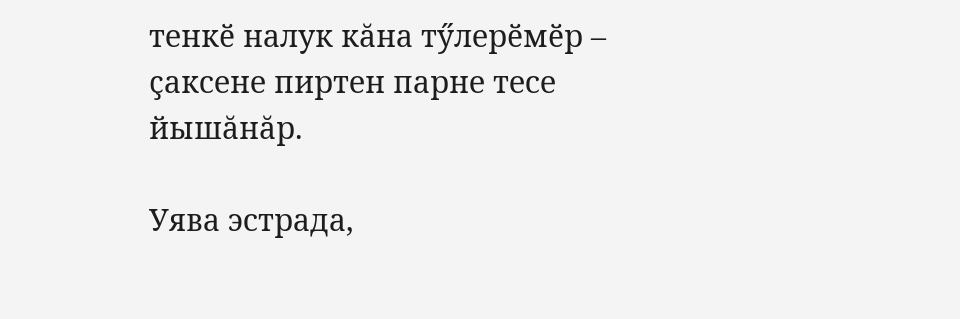тенкӗ налук кăна тӳлерӗмӗр – çаксене пиртен парне тесе йышăнăр.

Уява эстрада,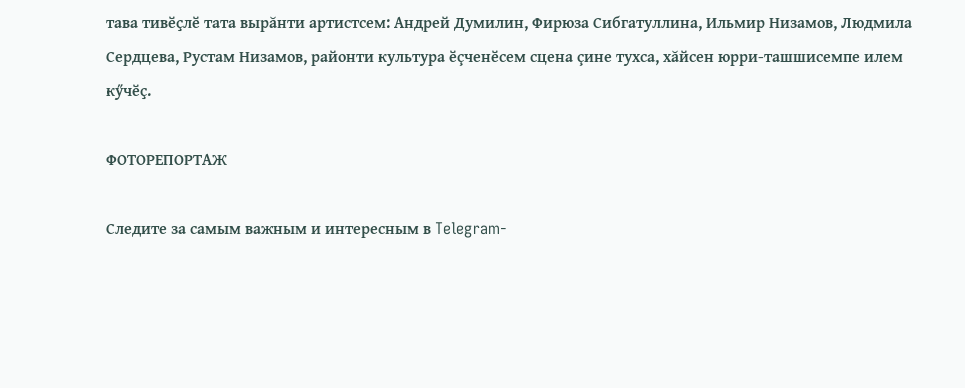тава тивӗҫлӗ тата вырăнти артистсем: Андрей Думилин, Фирюза Сибгатуллина, Ильмир Низамов, Людмила Сердцева, Рустам Низамов, районти культура ӗçченӗсем сцена çине тухса, хăйсен юрри-ташшисемпе илем кӳчӗҫ.

ФОТОРЕПОРТАЖ

Следите за самым важным и интересным в Telegram-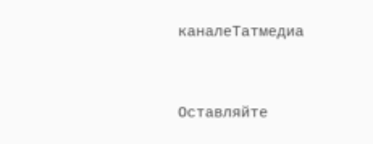каналеТатмедиа


Оставляйте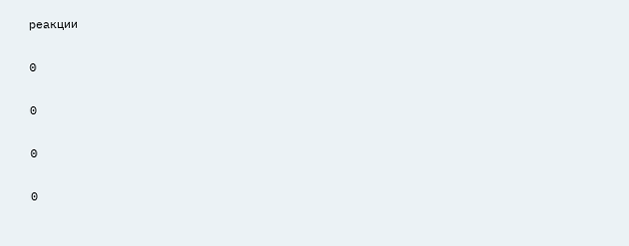реакции

0

0

0

0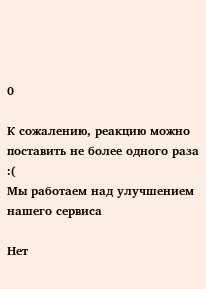0

К сожалению, реакцию можно поставить не более одного раза :(
Мы работаем над улучшением нашего сервиса

Нет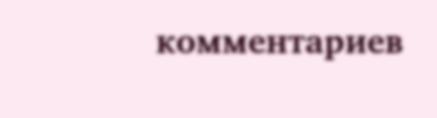комментариев